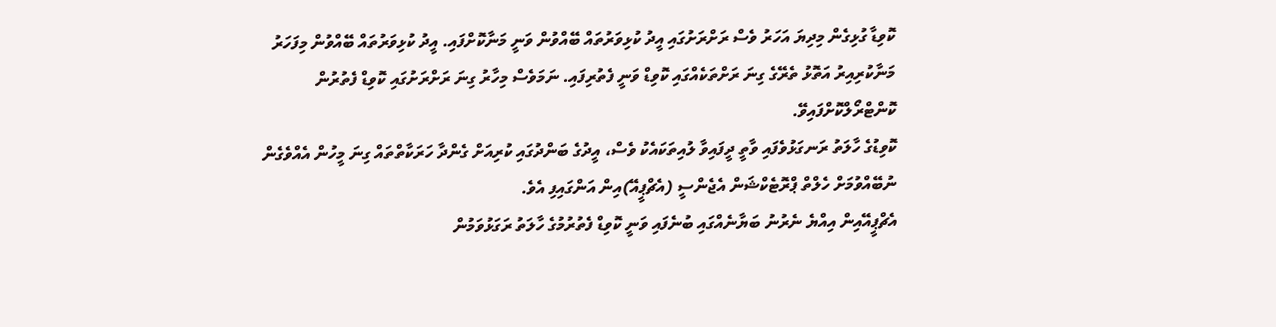ކޮވިޑާ ގުޅިގެން މިދިޔަ އަހަރު ވެސް ރަށްރަށުގައި އީދު ކުޅިވަރުތައް ބޭއްވުން ވަނީ މަނާކޮށްފައި. އީދު ކުޅިވަރުތައް ބޭއްވުން މިފަހަރު މަނާކުރިއިރު އަތޮޅު ތެރޭގެ ގިނަ ރަށްތަކެއްގައި ކޮވިޑް ވަނީ ފެތުރިފައި. ނަމަވެސް މިހާރު ގިނަ ރަށްރަށުގައި ކޮވިޑް ފެތުރުން ކޮންޓްރޯލްކޮށްފައިވޭ.
ކޮވިޑުގެ ހާލަތު ރަނގަޅުވެފައި ވާތީ ދީފައިވާ ލުއިތަކައެކު ވެސް، އީދުގެ ބަންދުގައި ކުރިއަށް ގެންދާ ހަރަކާތްތައް ގިނަ މީހުން އެއްވެގެން ނުބޭއްވުމަށް ހެލްތް ޕްރޮޓެކްޝަން އެޖެންސީ (އެޗްޕީއޭ)އިން އަންގައިފި އެވެ.
އެޗްޕީއޭއިން އިއްޔެ ނެރުނު ބަޔާނެއްގައި ބުނެފައި ވަނީ ކޮވިޑް ފެތުރުމުގެ ހާލަތު ރަގަޅުވަމުން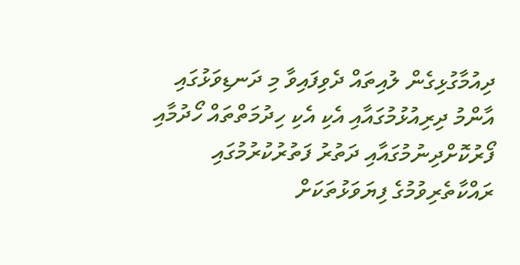ދިއުމާގުޅިގެން ލުއިތައް ދެވިފައިވާ މި ދަނޑިވަޅުގައި އާންމު ދިރިއުޅުމުގައާއި އެކި އެކި ހިދުމަތްތައް ހޯދުމާއި ފޯރުކޮށްދިނުމުގައާއި ދަތުރު ފަތުރުކުރުމުގައި ރައްކާތެރިވުމުގެ ފިޔަވަޅުތަކަށް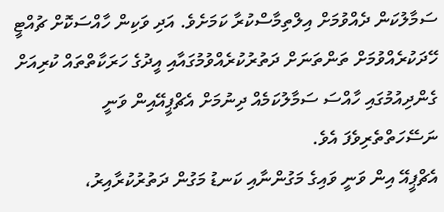ސަމާލުކަން ދެއްވުމަށް އިލްތިމާސްކުރާ ކަމަށެވެ. އަދި ވަކިން ހާއްސަކޮށް ޗުއްޓީ ހޭދަކުރެއްވުމަށް ތަންތަނަށް ދަތުރުކުރެއްވުމުގައާއި އީދުގެ ހަރަކާތްތައް ކުރިއަށް ގެންދިއުމުގައި ހާއްސަ ސަމާލުކަމެއް ދިނުމަށް އެޗްޕީއޭއިން ވަނީ ނަސޭހަތްތެރިވެފަ އެވެ.
އެޗްޕީއޭ އިން ވަނީ ވައިގެ މަގުންނާއި ކަނޑު މަގުން ދަތުރުކުރާއިރު،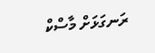ރަނގަޅަށް މާސްކް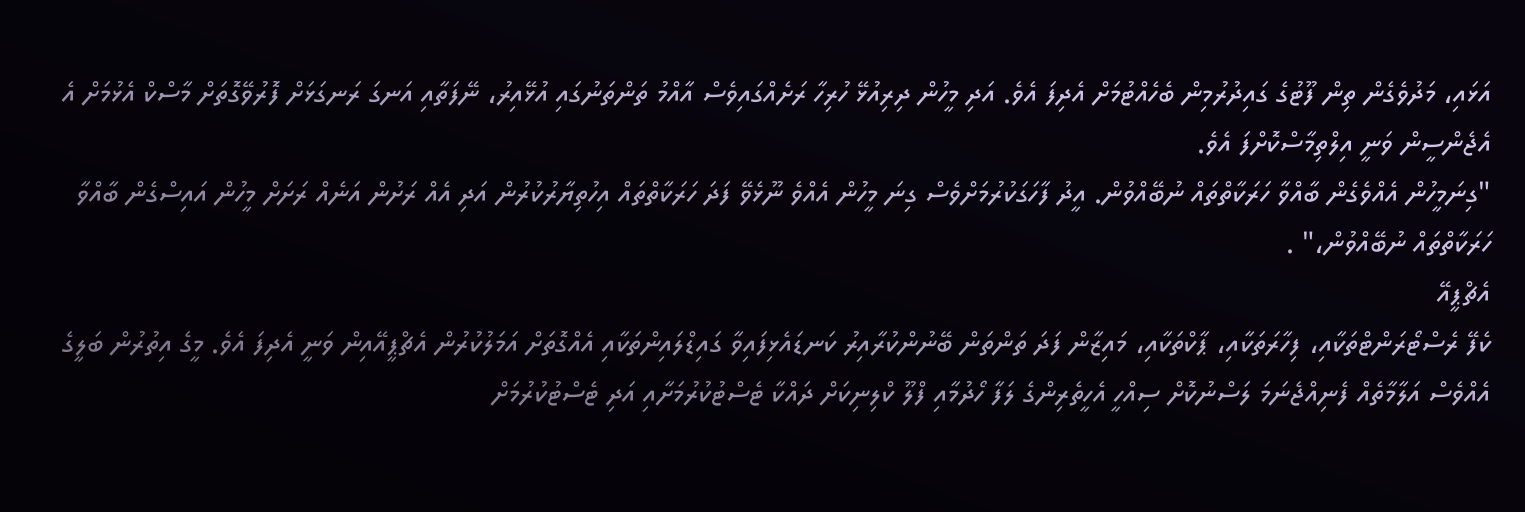އަޅައި، މަދުވެގެން ތިން ފޫޓުގެ ގައިދުރުމިން ބެހެއްޓުމަށް އެދިފަ އެވެ. އަދި މީހުން ދިރިއުޅޭ ހުރިހާ ރަށެއްގައިވެސް އާއްމު ތަންތަނުގައި އުޅޭއިރު، ނޭފަތާއި އަނގަ ރަނގަޅަށް ފޮރުވޭގޮތަށް މާސްކް އެޅުމަށް އެ އެޖެންސީން ވަނީ އިލްތިމާސްކޮށްފަ އެވެ.
"ގިނަމީހުން އެއްވެގެން ބާއްވާ ހަރަކާތްތައް ނުބޭއްވުން. އީދު ފާހަގަކުރުމަށްވެސް ގިނަ މީހުން އެއްވެ ނޫޅެވޭ ފަދަ ހަރަކާތްތައް އިހުތިޔާރުކުރުން އަދި އެއް ރަށުން އަނެއް ރަށަށް މީހުން އައިސްގެން ބާއްވާ ހަރަކާތްތައް ނުބޭއްވުން،" .
އެޗްޕީއޭ
ކެފޭ ރެސްޓޯރަންޓްތަކާއި، ފިހާރަތަކާއި، ޕާކްތަކާއި، މައިޒާން ފަދަ ތަންތަން ބޭނުންކުރާއިރު ކަނޑައެޅިފައިވާ ގައިޑްލައިންތަކާއި އެއްގޮތަށް އަމަލުކުރުން އެޗްޕީއޭއިން ވަނީ އެދިފަ އެވެ. މީގެ އިތުރުން ބަލީގެ އެއްވެސް އަލާމާތެއް ފެނިއްޖެނަމަ ލަސްނުކޮށް ސިއްހީ އެހީތެރިންގެ ލަފާ ހޯދުމާއި ފްލޫ ކްލިނިކަށް ދައްކާ ޓެސްޓުކުރުމަށާއި އަދި ޓެސްޓުކުރުމަށް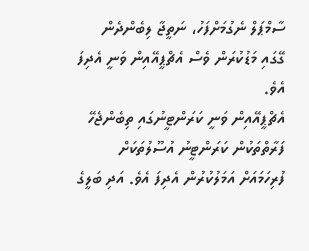ސާމްޕަލް ނެގުމަށްފަހު، ނަތީޖާ ލިބެންދެން ގޭގައި މަޑުކުރަން ވެސް އެޗްޕީއޭއިން ވަނީ އެދިފަ އެވެ.
އެޗްޕީއޭއިން ވަނީ ކަރަންޓީނުގައި ތިބެންޖެހޭ ފަރާތްތަކުން ކަރަންޓީނު އުސޫލުތަކަށް ފުރިހަމައަށް އަމަލުކުރުން އެދިފަ އެވެ. އަދި ބަލީގެ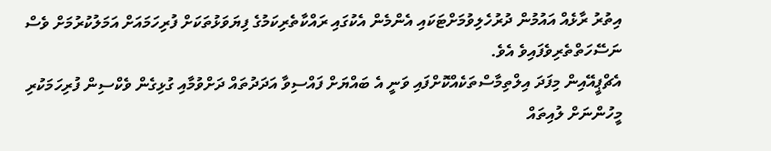އިތުރު ރާޅެއް އައުމުން ދުރުހެލިވުމަށްޓަކައި އެންމެން އެކުގައި ރައްކާތެރިކަމުގެ ފިޔަވަޅުތަކަށް ފުރިހަމައަށް އަމަލުކުރުމަށް ވެސް ނަސޭހަތްތެރިވެފައިވެ އެވެ.
އެޗްޕީއޭއިން މިފަދަ އިލްތިމާސްތަކެއްކޮށްފައި ވަނީ އެ ބައްޔަށް ފައްސިވާ އަދަދުތައް ދަށްވުމާއި ގުޅިގެން ވެކްސިން ފުރިހަމަކުރި މީހުންނަށް ލުއިތައް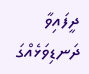ދީފައިވާ ދަނޑިވަޅެއްގަ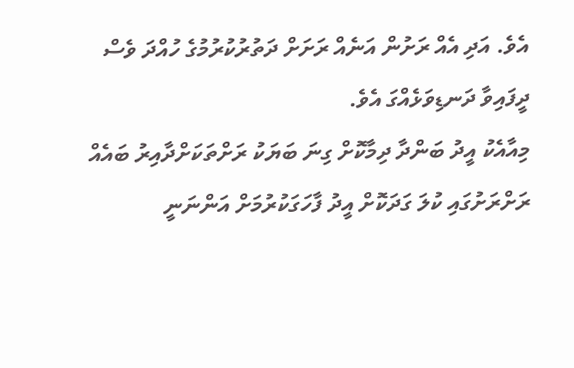އެވެ. އަދި އެއް ރަށުން އަނެއް ރަށަށް ދަތުރުކުރުމުގެ ހުއްދަ ވެސް ދީފައިވާ ދަނޑިވަޅެއްގަ އެވެ.
މިއާއެކު އީދު ބަންދާ ދިމާކޮށް ގިނަ ބަޔަކު ރަށްތަކަށްދާއިރު ބައެއް ރަށްރަށުގައި ކުލަ ގަދަކޮށް އީދު ފާހަގަކުރުމަށް އަންނަނީ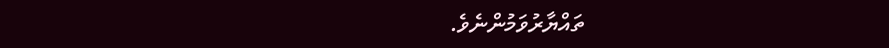ތައްޔާރުވަމުންނެވެ.